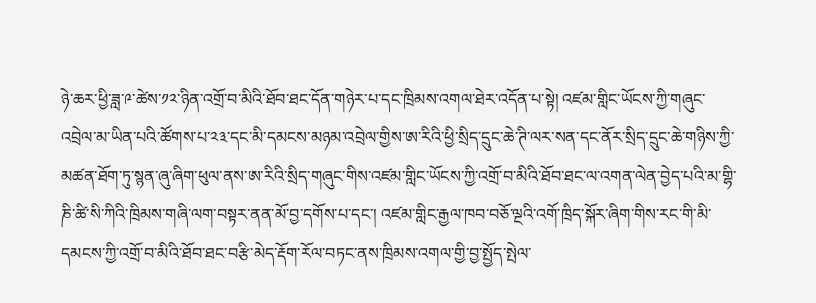ཉེ་ཆར་ཕྱི་ཟླ་༩་ཚེས་༡༢་ཉིན་འགྲོ་བ་མིའི་ཐོབ་ཐང་དོན་གཉེར་པ་དང་ཁྲིམས་འགལ་ཐེར་འདོན་པ་སྟེ། འཛམ་གླིང་ཡོངས་ཀྱི་གཞུང་འབྲེལ་མ་ཡིན་པའི་ཚོགས་པ་༢༣་དང་མི་དམངས་མཉམ་འབྲེལ་གྱིས་ཨ་རིའི་ཕྱི་སྲིད་དྲུང་ཆེ་ཊི་ལར་སན་དང་ནོར་སྲིད་དྲུང་ཆེ་གཉིས་ཀྱི་མཚན་ཐོག་ཏུ་སྙན་ཞུ་ཞིག་ཕུལ་ནས་ཨ་རིའི་སྲིད་གཞུང་གིས་འཛམ་གླིང་ཡོངས་ཀྱི་འགྲོ་བ་མིའི་ཐོབ་ཐང་ལ་འགན་ལེན་བྱེད་པའི་མ་གྷི་ཎི་ཚི་སི་ཀིའི་ཁྲིམས་གཞི་ལག་བསྟར་ནན་མོ་བྱ་དགོས་པ་དང་། འཛམ་གླིང་རྒྱལ་ཁབ་བཅོ་ལྔའི་འགོ་ཁྲིད་སྐོར་ཞིག་གིས་རང་གི་མི་དམངས་ཀྱི་འགྲོ་བ་མིའི་ཐོབ་ཐང་བརྩི་མེད་རྡོག་རོལ་བཏང་ནས་ཁྲིམས་འགལ་གྱི་བྱ་སྤྱོད་སྤེལ་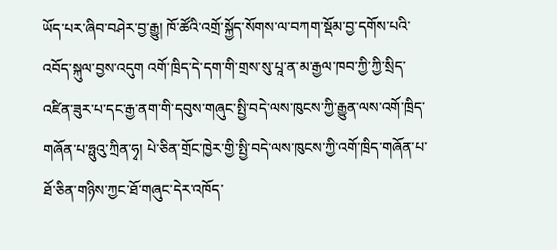ཡོད་པར་ཞིབ་བཤེར་བྱ་རྒྱུ། ཁོ་ཚོའི་འགྲོ་སྐྱོད་སོགས་ལ་བཀག་སྡོམ་བྱ་དགོས་པའི་འབོད་སྐུལ་བྱས་འདུག འགོ་ཁྲིད་དེ་དག་གི་གྲས་སུ་པཱ་ན་མ་རྒྱལ་ཁབ་ཀྱི་ཀྱི་སྲིད་འཛིན་ཟུར་པ་དང་རྒྱ་ནག་གི་དབུས་གཞུང་སྤྱི་བདེ་ལས་ཁུངས་ཀྱི་རྒྱུན་ལས་འགོ་ཁྲིད་གཞོན་པ་ཧྥུའུ་ཀྲིན་ཧྭ། པེ་ཅིན་གྲོང་ཁྱེར་གྱི་སྤྱི་བདེ་ལས་ཁུངས་ཀྱི་འགོ་ཁྲིད་གཞོན་པ་ཐོ་ཅིན་གཉིས་ཀྱང་ཐོ་གཞུང་དེར་འཁོད་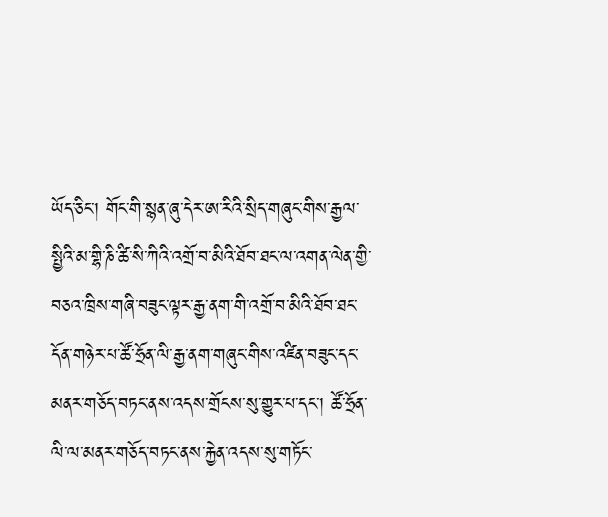ཡོད་ཅིང་། གོང་གི་སྙན་ཞུ་དེར་ཨ་རིའི་སྲིད་གཞུང་གིས་རྒྱལ་སྤྱིའི་མ་གྷི་ཎི་ཚི་སི་ཀིའི་འགྲོ་བ་མིའི་ཐོབ་ཐང་ལ་འགན་ལེན་གྱི་བཅའ་ཁྲིས་གཞི་བཟུང་ལྟར་རྒྱ་ནག་གི་འགྲོ་བ་མིའི་ཐོབ་ཐང་དོན་གཉེར་པ་ཚོ་ཧྲོན་ལི་རྒྱ་ནག་གཞུང་གིས་འཛིན་བཟུང་དང་མནར་གཅོད་བཏང་ནས་འདས་གྲོངས་སུ་གྱུར་པ་དང་། ཚོ་ཧྲོན་ལི་ལ་མནར་གཅོད་བཏང་ནས་རྐྱེན་འདས་སུ་གཏོང་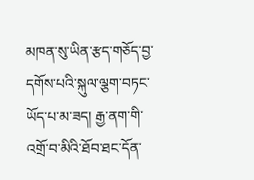མཁན་སུ་ཡིན་རྩད་གཅོད་བྱ་དགོས་པའི་སྐུལ་ལྕག་བཏང་ཡོད་པ་མ་ཟད། རྒྱ་ནག་གི་འགྲོ་བ་མིའི་ཐོབ་ཐང་དོན་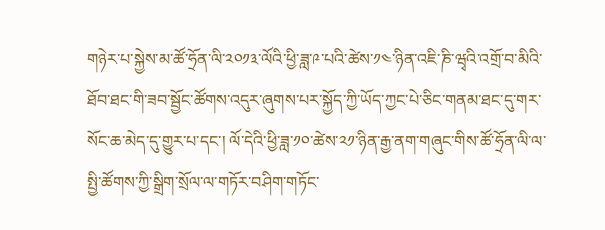གཉེར་པ་སྐྱེས་མ་ཚོ་ཧྲོན་ལི་༢༠༡༣་ལོའི་ཕྱི་ཟླ་༩་པའི་ཚེས་༡༤་ཉིན་འཇི་ཎི་ཝྭའི་འགྲོ་བ་མིའི་ཐོབ་ཐང་གི་ཟབ་སྦྱོང་ཚོགས་འདུར་ཞུགས་པར་སྐྱོད་ཀྱི་ཡོད་ཀྱང་པེ་ཅིང་གནམ་ཐང་དུ་གར་སོང་ཆ་མེད་དུ་གྱུར་པ་དང་། ལོ་དེའི་ཕྱི་ཟླ་༡༠་ཚེས་༢༡་ཉིན་རྒྱ་ནག་གཞུང་གིས་ཚོ་ཧྲོན་ལི་ལ་སྤྱི་ཚོགས་ཀྱི་སྒྲིག་སྲོལ་ལ་གཏོར་བཤིག་གཏོང་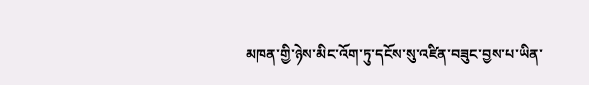མཁན་གྱི་ཉེས་མིང་འོག་ཏུ་དངོས་སུ་འཛིན་བཟུང་བྱས་པ་ཡིན་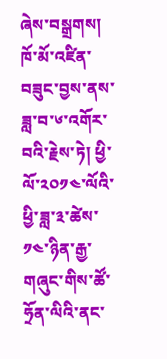ཞེས་བསྒྲགས། ཁོ་མོ་འཛིན་བཟུང་བྱས་ནས་ཟླ་བ་༦་འགོར་བའི་རྗེས་ཏེ། ཕྱི་ལོ་༢༠༡༤་ལོའི་ཕྱི་ཟླ་༣་ཚེས་༡༤་ཉིན་རྒྱ་གཞུང་གིས་ཚོ་ཧྲོན་ལིའི་ནང་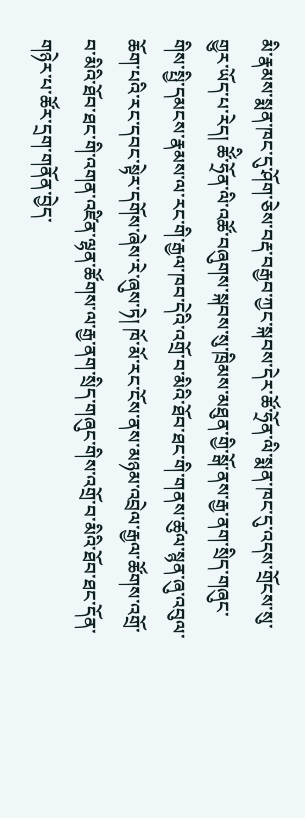མི་རྣམས་སྨན་ཁང་དུ་ཤོག་ཅེས་བརྡ་བརྒྱབ་ཀྱང་སྐབས་དེར་ཚོ་ཧྲོན་ལི་སྨན་ཁང་དུ་འདས་གྲོངས་སུ་གྱུར་ཡོད་པ་རེད། ཚོི་ཧྲོན་ལི་འཚོ་བཞུགས་སྐབས་སུ་ཁྲིམས་མཐུན་གྱི་སྒོ་ནས་རྒྱ་ནག་སྲིད་གཞུང་གིས་སྤྱི་དམངས་རྣམས་ལ་རང་གི་རྒྱལ་ཁབ་དེའི་འགྲོ་བ་མིའི་ཐོབ་ཐང་གི་གནས་ཚུལ་སྙན་ཞུ་འབུལ་ཆོག་པའི་རང་དབང་སྟེར་དགོས་ཞེས་རེ་ཞུས་ཏེ། ཁོ་མོ་རང་ངོས་ནས་མཉམ་འབྲེལ་རྒྱལ་ཚོགས་འགྲོ་བ་མིའི་ཐོབ་ཐང་གི་འགན་འཛིན་ལྷན་ཚོགས་ལ་རྒྱ་ནག་སྲིད་གཞུང་གིས་འགྲོ་བ་མིའི་ཐོབ་ཐང་དོན་གཉེར་པ་ཚོར་དྲག་གནོན་བྱེད་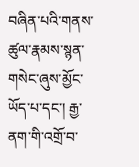བཞིན་པའི་གནས་ཚུལ་རྣམས་སྙན་གསེང་ཞུས་མྱོང་ཡོད་པ་དང་། རྒྱ་ནག་གི་འགྲོ་བ་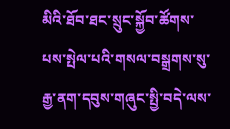མིའི་ཐོབ་ཐང་སྲུང་སྐྱོབ་ཚོགས་པས་སྤེལ་པའི་གསལ་བསྒྲགས་སུ་རྒྱ་ནག་དབུས་གཞུང་སྤྱི་བདེ་ལས་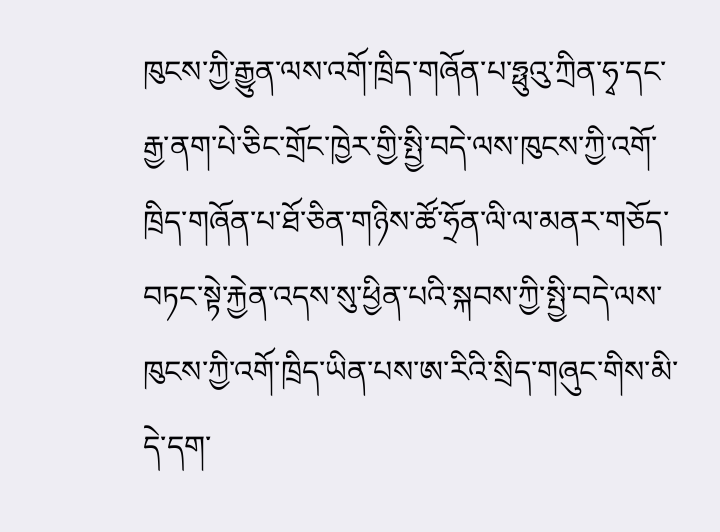ཁུངས་ཀྱི་རྒྱུན་ལས་འགོ་ཁྲིད་གཞོན་པ་ཧྥུའུ་ཀྲིན་ཧྭ་དང་རྒྱ་ནག་པེ་ཅིང་གྲོང་ཁྱེར་གྱི་སྤྱི་བདེ་ལས་ཁུངས་ཀྱི་འགོ་ཁྲིད་གཞོན་པ་ཐོ་ཅིན་གཉིས་ཚོ་ཧྲོན་ལི་ལ་མནར་གཅོད་བཏང་སྟེ་རྐྱེན་འདས་སུ་ཕྱིན་པའི་སྐབས་ཀྱི་སྤྱི་བདེ་ལས་ཁུངས་ཀྱི་འགོ་ཁྲིད་ཡིན་པས་ཨ་རིའི་སྲིད་གཞུང་གིས་མི་དེ་དག་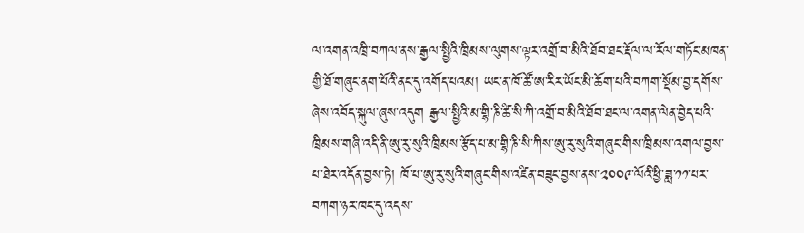ལ་འགན་འཁྲི་བཀལ་ནས་རྒྱལ་སྤྱིའི་ཁྲིམས་ལུགས་ལྟར་འགྲོ་བ་མིའི་ཐོབ་ཐང་རྡོལ་ལ་རོལ་གཏོང་མཁན་གྱི་ཐོ་གཞུང་ནག་པོའི་ནང་དུ་འགོད་པའམ། ཡང་ན་ཁོ་ཚོ་ཨ་རིར་ཡོང་མི་ཆོག་པའི་བཀག་སྡོམ་བྱ་དགོས་ཞེས་འབོད་སྐུལ་ཞུས་འདུག རྒྱལ་སྤྱིའི་མ་གྷི་ཎི་ཚི་སི་ཀི་འགྲོ་བ་མིའི་ཐོབ་ཐང་ལ་འགན་ལེན་བྱེད་པའི་ཁྲིམས་གཞི་འདི་ནི་ཨུ་རུ་སུའི་ཁྲིམས་རྩོད་པ་མ་གྷི་ཎི་སི་ཀིས་ཨུ་རུ་སུའི་གཞུང་གིས་ཁྲིམས་འགལ་བྱས་པ་ཐེར་འདོན་བྱས་ཏེ། ཁོ་པ་ཨུ་རུ་སུའི་གཞུང་གིས་འཛིན་བཟུང་བྱས་ནས་༢༠༠༩་ལོའི་ཕྱི་ཟླ་༡༡་པར་བཀག་ཉར་ཁང་དུ་འདས་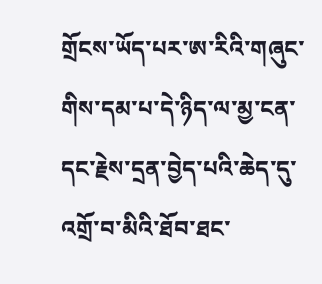གྲོངས་ཡོད་པར་ཨ་རིའི་གཞུང་གིས་དམ་པ་དེ་ཉིད་ལ་མྱ་ངན་དང་རྗེས་དྲན་བྱེད་པའི་ཆེད་དུ་འགྲོ་བ་མིའི་ཐོབ་ཐང་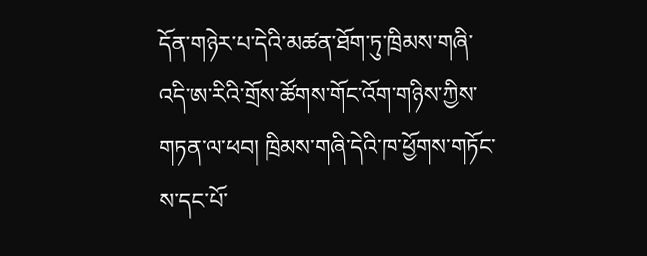དོན་གཉེར་པ་དེའི་མཚན་ཐོག་ཏུ་ཁྲིམས་གཞི་འདི་ཨ་རིའི་གྲོས་ཚོགས་གོང་འོག་གཉིས་ཀྱིས་གཏན་ལ་ཕབ། ཁྲིམས་གཞི་དེའི་ཁ་ཕྱོགས་གཏོང་ས་དང་པོ་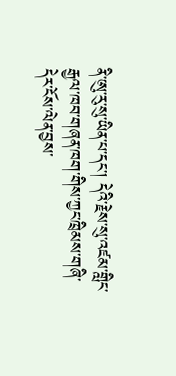ནི་ཨུ་རུ་སུ་ཡིན་པ་དང་། དེའི་རྗེས་སུ་འཛམ་གླིང་རྒྱལ་ཁབ་གཞན་ཁག་གིས་ཀྱང་ཁྲིམས་གཞི་དེར་ངོས་ལེན་བྱས་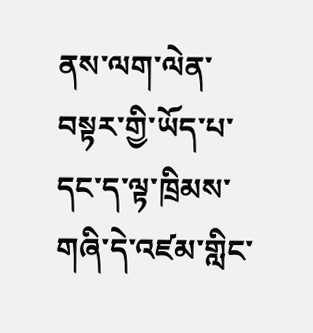ནས་ལག་ལེན་བསྟར་གྱི་ཡོད་པ་དང་ད་ལྟ་ཁྲིམས་གཞི་དེ་འཛམ་གླིང་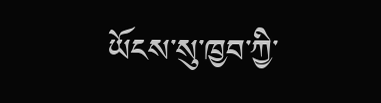ཡོངས་སུ་ཁྱབ་ཀྱི་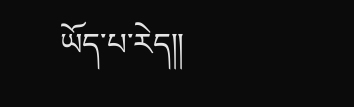ཡོད་པ་རེད།།